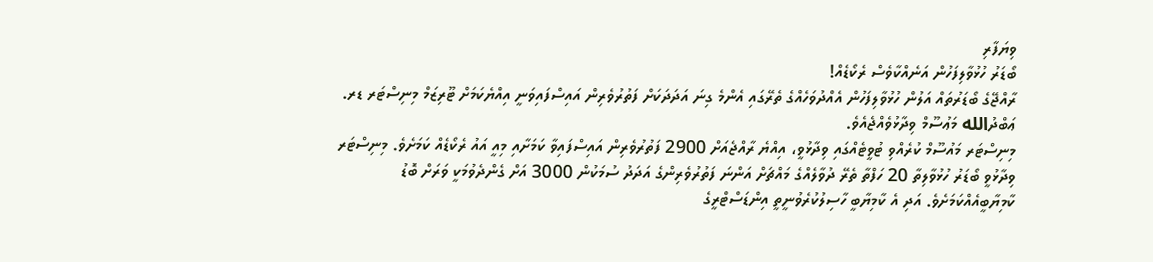ވިޔަފާރި
ބޯޑަރު ހުޅުވާލިފަހުން އަނެއްކާވެސް ރެކޯޑެއް!
ރާއްޖޭގެ ބޯޑަރުތައް އަލުން ހުޅުވާލިފަހުން އެއްދުވަހެއްގެ ތެރޭގައި އެންމެ ގިނަ އަދަދަކަށް ފަތުރުވެރިން އައިސްފައިވަނީ އިއްޔެކަމަށް ޓޫރިޒަމް މިނިސްޓަރ ޑރ. ޢަބްދުالله މަޢުސޫމް ވިދާޅުވެއްޖެއެވެ.
މިނިސްޓަރ މައުސޫމް ކުރެއްވި ޓުވީޓެއްގައި ވިދާޅުވީ، އިއްޔެ ރާއްޖެއަށް 2900 ފަތުރުވެރިން އައިސްފައިވާ ކަމަށާއި މިއީ އައު ރެކޯޑެއް ކަމަށެވެ. މިނިސްޓަރ ވިދާޅުވީ ބޯޑަރު ހުޅުވާލިތާ 20 ހަފްތާ ތެރޭ ދުވާލެއްގެ މައްޗަށް އަންނަ ފަތުރުވެރިންގެ އަދަދު ސުމަކުން 3000 އަށް ގެންދެވުމަކީ ވަރަށް ބޮޑު ކާމިޔާބީއެއްކަމަށެވެ. އަދި އެ ކާމިޔާބީ ހާސިލުކުރެވުނީތީ އިންޑަސްޓްރީގެ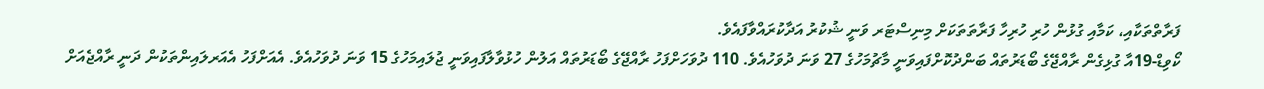ފަރާތްތަކާއި، ކަމާއި ގުޅުން ހުރި ހުރިހާ ފަރާތަތަކަށް މިނިސްޓަރ ވަނީ ޝުކުރު އަދާކުރައްވާފައެވެ.
ކޯވިޑް-19އާ ގުޅިގެން ރާއްޖޭގެ ބޯޑަރުތައް ބަންދުކޮށްފައިވަނީ މާޗުމަހުގެ 27 ވަނަ ދުވަހުއެވެ. 110 ދުވަހަށްފަހު ރާއްޖޭގެ ބޯޑަރުތައް އަލުން ހުޅުވާލާފައިވަނީ ޖުލައިމަހުގެ 15 ވަނަ ދުވަހުއެވެ. އެއަށްފަހު އެއަރލައިންތަކުން ދަނީ ރާއްޖެއަށް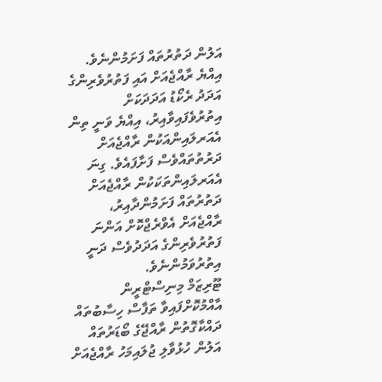އަލުން ދަތުރުތައް ފަށަމުންނެވެ.
އިއްޔެ ރާއްޖެއަށް އައި ފަތުރުވެރިންގެ އަދަދު ރެކޯޑު އަދަދަކަށް އިތުރުވެފައިވާއިރު، އިއްޔެ ވަނީ ތިން އެއަރލައިންއަކުން ރާއްޖެއަށް ދަރުތުތައްވެސް ފަށާފައެވެ. ގިނަ އެއަރލައިންތަކަކުން ރާއްޖެއަށް ދަތުރުތައް ފަށަމުންދާއިރު، ރާއްޖެއަށް އެވްރެޖްކޮށް އަންނަ ފަތުރުވެރިންގެ އަދަދުވެސް ދަނީ އިތުރުވަމުންނެވެ.
ޓޫރިޒަމް މިނިސްޓްރީން އާއްމުކޮށްފައިވާ ތަފާސް ހިސާބުތައް ދައްކާގޮތުން ރާއްޖޭގެ ބޯޑަރުތައް އަލުން ހުޅުވާލި ޖުލައިމަހު ރާއްޖެއަށް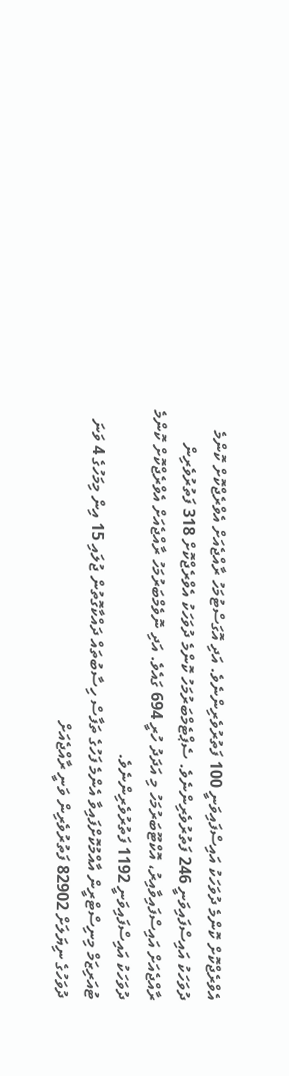އެވްރެޖްކޮށް ކޮންމެ ދުވަހަކު އައިސްފައިވަނީ 100 ފަތުރުވެރިންނެވެ. އަދި އޮގަސްޓުމަހު ރާއްޖެއަށް އެވްރެޖްކޮށް ކޮންމެ ދުވަހަކު އައިސްފައިވަނީ 246 ފަތުރުވެރިންނެވެ. ސެޕްޓެމްބަރުމަހު ކޮންމެ ދުވަހަކު އެވްރެޖްކޮށް 318 ފަތުރުވެރިން ރާއްޖެއަށް އައިސްފައިވާއިރު، އޮކްޓޫބަރުމަހު މި އަދަދު ހުރީ 694 ގައެވެ. އަދި ނޮވެމްބަރުމަހު ރާއްޖެއަށް އެވްރެޖްކޮށް ކޮންމެ ދުވަހަކު އައިސްފައިވަނީ 1192 ފަތުރުވެރިންނެވެ.
ޓުއަރިޒަމް މިނިސްޓްރީން އާއްމުކޮށްފައިވާ އެންމެ ފަހުގެ ތަފާސް ހިސާބުތައް ދައްކާގޮތުން ޖުލައި 15 އިން މިމަހުގެ 4 ވަނަ ދުވަހުގެ ނިޔަލަށް 82902 ފަތުރުވެރިން ވަނީ ރާއްޖެއަށް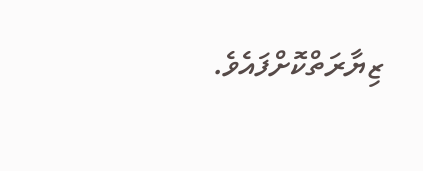ޒިޔާރަތްކޮށްފައެވެ.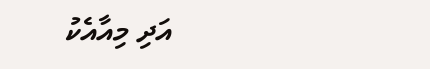އަދި މިއާއެކު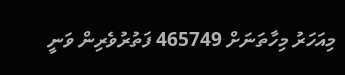މިއަހަރު މިހާތަނަށް 465749 ފަތުރުވެރިން ވަނީ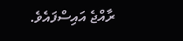ރާއްޖެ އައިސްފައެވެ.